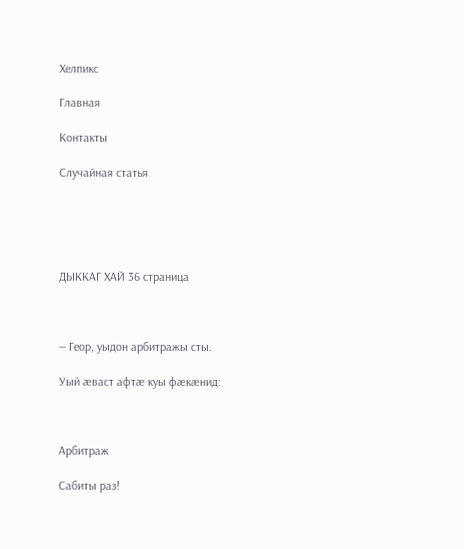Хелпикс

Главная

Контакты

Случайная статья





ДЫККАГ ХАЙ 36 страница



— Геор, уыдон арбитражы сты.

Уый æваст афтæ куы фæкæнид:



Арбитраж

Сабиты раз!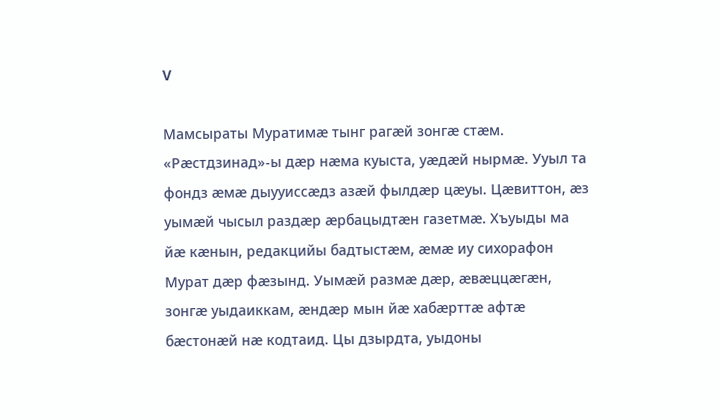V

Мамсыраты Муратимæ тынг рагæй зонгæ стæм. «Рæстдзинад»-ы дæр нæма куыста, уæдæй нырмæ. Ууыл та фондз æмæ дыууиссæдз азæй фылдæр цæуы. Цæвиттон, æз уымæй чысыл раздæр æрбацыдтæн газетмæ. Хъуыды ма йæ кæнын, редакцийы бадтыстæм, æмæ иу сихорафон Мурат дæр фæзынд. Уымæй размæ дæр, æвæццæгæн, зонгæ уыдаиккам, æндæр мын йæ хабæрттæ афтæ бæстонæй нæ кодтаид. Цы дзырдта, уыдоны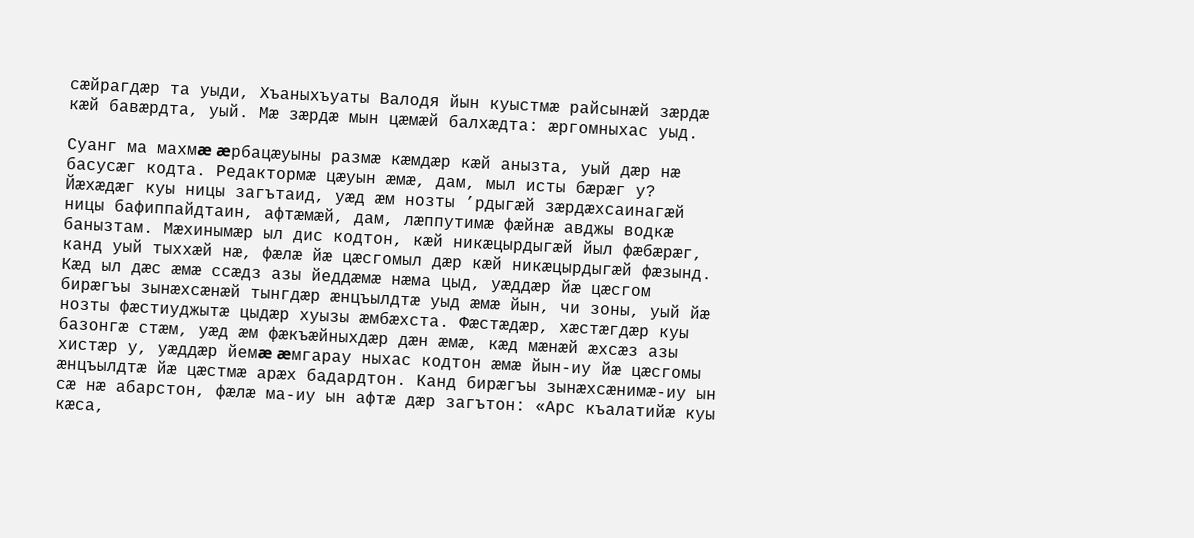сæйрагдæр та уыди, Хъаныхъуаты Валодя йын куыстмæ райсынæй зæрдæ кæй бавæрдта, уый. Мæ зæрдæ мын цæмæй балхæдта: æргомныхас уыд.

Суанг ма махмæ æрбацæуыны размæ кæмдæр кæй анызта, уый дæр нæ басусæг кодта. Редактормæ цæуын æмæ, дам, мыл исты бæрæг у? Йæхæдæг куы ницы загътаид, уæд æм нозты ’рдыгæй зæрдæхсаинагæй ницы бафиппайдтаин, афтæмæй, дам, лæппутимæ фæйнæ авджы водкæ банызтам. Мæхинымæр ыл дис кодтон, кæй никæцырдыгæй йыл фæбæрæг, канд уый тыххæй нæ, фæлæ йæ цæсгомыл дæр кæй никæцырдыгæй фæзынд. Кæд ыл дæс æмæ ссæдз азы йеддæмæ нæма цыд, уæддæр йæ цæсгом бирæгъы зынæхсæнæй тынгдæр æнцъылдтæ уыд æмæ йын, чи зоны, уый йæ нозты фæстиуджытæ цыдæр хуызы æмбæхста. Фæстæдæр, хæстæгдæр куы базонгæ стæм, уæд æм фæкъæйныхдæр дæн æмæ, кæд мæнæй æхсæз азы хистæр у, уæддæр йемæ æмгарау ныхас кодтон æмæ йын-иу йæ цæсгомы æнцъылдтæ йæ цæстмæ арæх бадардтон. Канд бирæгъы зынæхсæнимæ-иу ын сæ нæ абарстон, фæлæ ма-иу ын афтæ дæр загътон: «Арс къалатийæ куы кæса,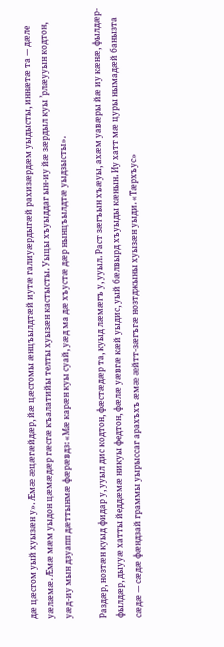дæ цæсгом уый хуызæн у». Æмæ æцæгæйдæр, йæ цæсгомы æнцъылдтæй иутæ галиуæрдыгæй рахизæрдæм уыдысты, иннæтæ та — дæле уæлæмæ. Æмæ мæм уыдон цæмæдæр гæсгæ къалатийы телты хуызæн кастысты. Уыцы хъуыддаг ын-иу йæ зæрдыл куы ’рлæууын кодтон, уæд-иу мын дзуапп дæттынмæ фæрæвдз: «Мæ карæн куы суай, уæд ма дæ хъустæ дæр нынцъылдтæ уыдзысты».

Раздæр, нозтæн куыд фидар у, ууыл дис кодтон, фæстæдæр та, куыд лæмæгъ у, ууыл. Раст зæгъын хъæуы, ахæм уавæры йæ иу кæнæ, фылдæр-фылдæр, дыууæ хатты йеддæмæ никуы федтон, фæлæ уæвгæ кæй уыдис, уый бæлвырд хъуыды кæнын. Иу хатт мæ цуры нымадæй банызта сæдæ — сæдæ фæндзай граммы уырыссаг арахъхъ æмæ æйтт-зæгъгæ нозтджыны хуызæн уыди. «Тæрхъус»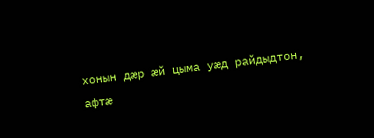хонын дæр æй цыма уæд райдыдтон, афтæ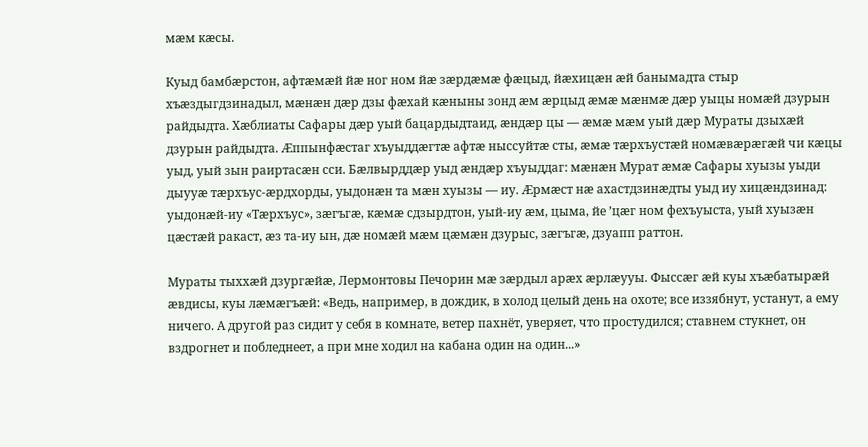мæм кæсы.

Куыд бамбæрстон, афтæмæй йæ ног ном йæ зæрдæмæ фæцыд, йæхицæн æй банымадта стыр хъæздыгдзинадыл, мæнæн дæр дзы фæхай кæныны зонд æм æрцыд æмæ мæнмæ дæр уыцы номæй дзурын райдыдта. Хæблиаты Сафары дæр уый бацардыдтаид, æндæр цы — æмæ мæм уый дæр Мураты дзыхæй дзурын райдыдта. Æппынфæстаг хъуыддæгтæ афтæ ныссуйтæ сты, æмæ тæрхъустæй номæвæрæгæй чи кæцы уыд, уый зын раиртасæн сси. Бæлвырддæр уыд æндæр хъуыддаг: мæнæн Мурат æмæ Сафары хуызы уыди дыууæ тæрхъус-æрдхорды, уыдонæн та мæн хуызы — иу. Æрмæст нæ ахастдзинæдты уыд иу хицæндзинад: уыдонæй-иу «Тæрхъус», зæгъгæ, кæмæ сдзырдтон, уый-иу æм, цыма, йе ’цæг ном фехъуыста, уый хуызæн цæстæй ракаст, æз та-иу ын, дæ номæй мæм цæмæн дзурыс, зæгъгæ, дзуапп раттон.

Мураты тыххæй дзургæйæ, Лермонтовы Печорин мæ зæрдыл арæх æрлæууы. Фыссæг æй куы хъæбатырæй æвдисы, куы лæмæгъæй: «Ведь, например, в дождик, в холод целый день на охоте; все иззябнут, устанут, а ему ничего. А другой раз сидит у себя в комнате, ветер пахнёт, уверяет, что простудился; ставнем стукнет, он вздрогнет и побледнеет, а при мне ходил на кабана один на один...»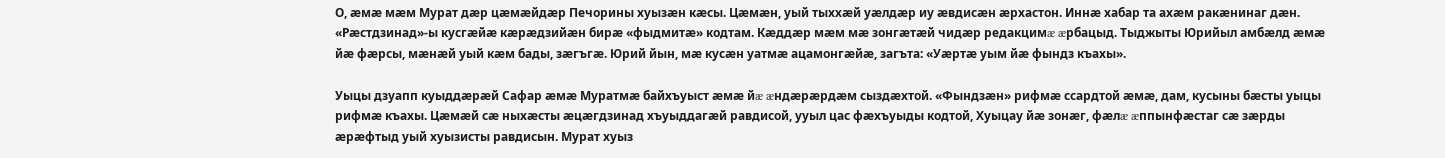О, æмæ мæм Мурат дæр цæмæйдæр Печорины хуызæн кæсы. Цæмæн, уый тыххæй уæлдæр иу æвдисæн æрхастон. Иннæ хабар та ахæм ракæнинаг дæн. «Рæстдзинад»-ы кусгæйæ кæрæдзийæн бирæ «фыдмитæ» кодтам. Кæддæр мæм мæ зонгæтæй чидæр редакцимæ æрбацыд. Тыджыты Юрийыл амбæлд æмæ йæ фæрсы, мæнæй уый кæм бады, зæгъгæ. Юрий йын, мæ кусæн уатмæ ацамонгæйæ, загъта: «Уæртæ уым йæ фындз къахы».

Уыцы дзуапп куыддæрæй Сафар æмæ Муратмæ байхъуыст æмæ йæ æндæрæрдæм сыздæхтой. «Фындзæн» рифмæ ссардтой æмæ, дам, кусыны бæсты уыцы рифмæ къахы. Цæмæй сæ ныхæсты æцæгдзинад хъуыддагæй равдисой, ууыл цас фæхъуыды кодтой, Хуыцау йæ зонæг, фæлæ æппынфæстаг сæ зæрды æрæфтыд уый хуызисты равдисын. Мурат хуыз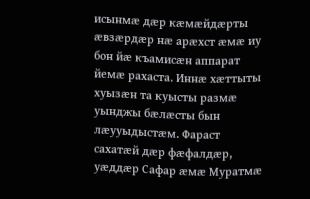исынмæ дæр кæмæйдæрты æвзæрдæр нæ арæхст æмæ иу бон йæ къамисæн аппарат йемæ рахаста. Иннæ хæттыты хуызæн та куысты размæ уынджы бæлæсты бын лæууыдыстæм. Фараст сахатæй дæр фæфалдæр, уæддæр Сафар æмæ Муратмæ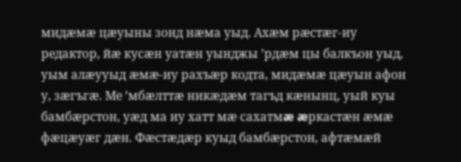мидæмæ цæуыны зонд нæма уыд. Ахæм рæстæг-иу редактор, йæ кусæн уатæн уынджы ’рдæм цы балкъон уыд, уым алæууыд æмæ-иу рахъæр кодта, мидæмæ цæуын афон у, зæгъгæ. Ме ’мбæлттæ никæдæм тагъд кæнынц, уый куы бамбæрстон, уæд ма иу хатт мæ сахатмæ æркастæн æмæ фæцæуæг дæн. Фæстæдæр куыд бамбæрстон, афтæмæй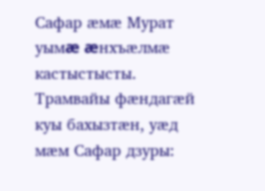Сафар æмæ Мурат уымæ æнхъæлмæ кастыстысты. Трамвайы фæндагæй куы бахызтæн, уæд мæм Сафар дзуры: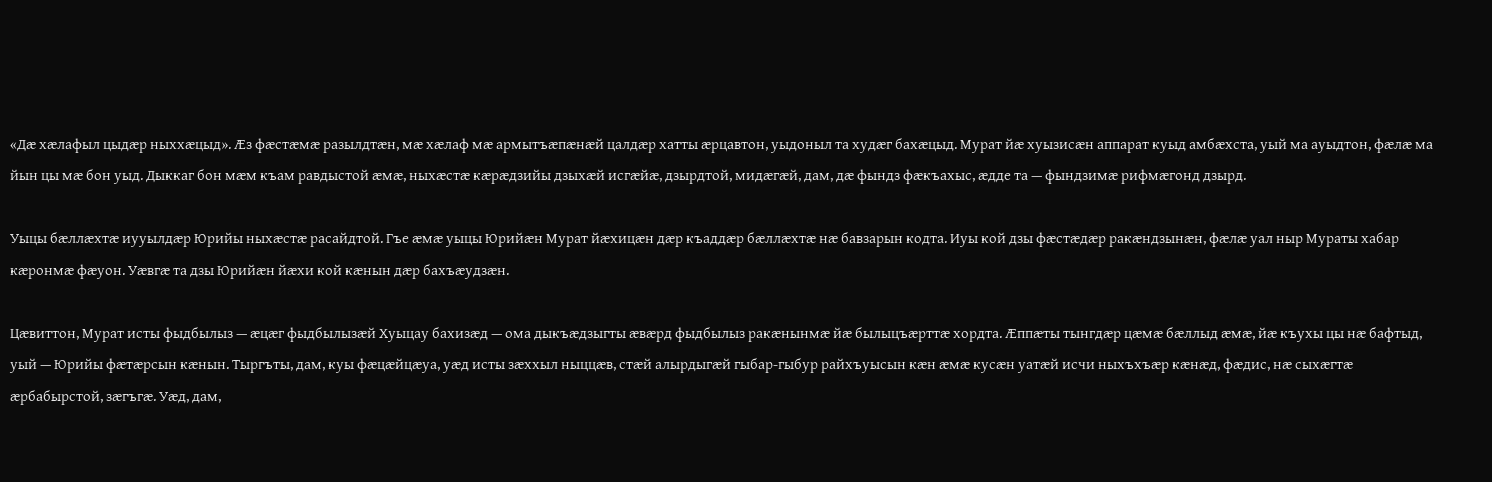«Дæ хæлафыл цыдæр ныххæцыд». Æз фæстæмæ разылдтæн, мæ хæлаф мæ армытъæпæнæй цалдæр хатты æрцавтон, уыдоныл та худæг бахæцыд. Мурат йæ хуызисæн аппарат куыд амбæхста, уый ма ауыдтон, фæлæ ма йын цы мæ бон уыд. Дыккаг бон мæм къам равдыстой æмæ, ныхæстæ кæрæдзийы дзыхæй исгæйæ, дзырдтой, мидæгæй, дам, дæ фындз фæкъахыс, æдде та — фындзимæ рифмæгонд дзырд.

Уыцы бæллæхтæ иууылдæр Юрийы ныхæстæ расайдтой. Гъе æмæ уыцы Юрийæн Мурат йæхицæн дæр къаддæр бæллæхтæ нæ бавзарын кодта. Иуы кой дзы фæстæдæр ракæндзынæн, фæлæ уал ныр Мураты хабар кæронмæ фæуон. Уæвгæ та дзы Юрийæн йæхи кой кæнын дæр бахъæудзæн.

Цæвиттон, Мурат исты фыдбылыз — æцæг фыдбылызæй Хуыцау бахизæд — ома дыкъæдзыгты æвæрд фыдбылыз ракæнынмæ йæ былыцъæрттæ хордта. Æппæты тынгдæр цæмæ бæллыд æмæ, йæ къухы цы нæ бафтыд, уый — Юрийы фæтæрсын кæнын. Тыргъты, дам, куы фæцæйцæуа, уæд исты зæххыл ныццæв, стæй алырдыгæй гыбар-гыбур райхъуысын кæн æмæ кусæн уатæй исчи ныхъхъæр кæнæд, фæдис, нæ сыхæгтæ æрбабырстой, зæгъгæ. Уæд, дам,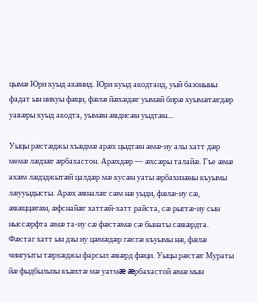цымæ Юри куыд акæнид. Юри куыд акодтаид, уый базоныны фадат ын никуы фæци, фæлæ йæхæдæг уымæй бирæ хуымæтæгдæр уавæры куыд акодта, уымæн æвдисæн уыдтæн...

Уыцы рæстæджы хъæдмæ арæх цыдтæн æмæ-иу алы хатт дæр мемæ лæдзæг æрбахастон. Арæхдæр — æхсæры талайæ. Гъе æмæ ахæм лæдзджытæй цалдæр мæ кусæн уаты æрбахизæны къуымы лæууыдысты. Арæх æвналæг сæм нæ уыди, фæлæ-иу сæ, æвæццæгæн, æфснайæг хаттæй-хатт райста, сæ рыгтæ-иу сын ныссæрфта æмæ та-иу сæ фæстæмæ сæ бынаты сæвæрдта. Фæстаг хатт ын дзы иу цæмæдæр гæсгæ къуымы нæ, фæлæ чингуыты тæрхæджы фарсыл æвæрд фæци. Уыцы рæстæг Мураты йæ фыдбылызы къæхтæ мæ уатмæ æрбахастой æмæ мын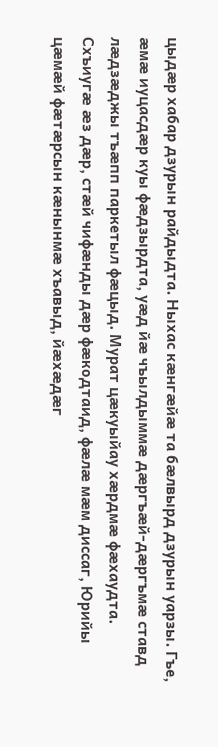цыдæр хабар дзурын райдыдта. Ныхас кæнгæйæ та бæлвырд дзурын уарзы. Гъе, æмæ иуцасдæр куы фæдзырдта, уæд йæ чъылдыммæ дæргъæй-дæргъмæ ставд лæдзæджы тъæпп паркетыл фæцыд. Мурат цæкуыйау хæрдмæ фæхаудта. Схъиугæ æз дæр, стæй чифæнды дæр фæкодтаид, фæлæ мæм диссаг, Юрийы цæмæй фæтæрсын кæнынмæ хъавыд, йæхæдæг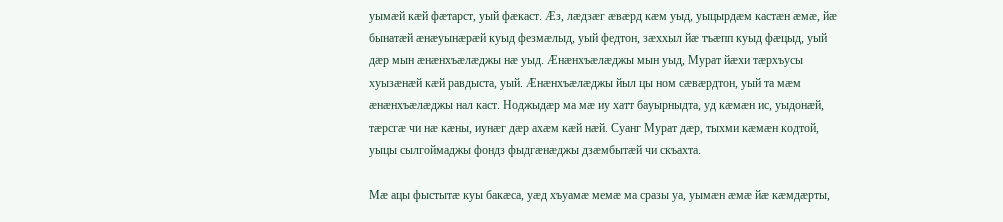уымæй кæй фæтарст, уый фæкаст. Æз, лæдзæг æвæрд кæм уыд, уыцырдæм кастæн æмæ, йæ бынатæй æнæуынæрæй куыд фезмæлыд, уый федтон, зæххыл йæ тъæпп куыд фæцыд, уый дæр мын æнæнхъæлæджы нæ уыд. Æнæнхъæлæджы мын уыд, Мурат йæхи тæрхъусы хуызæнæй кæй равдыста, уый. Æнæнхъæлæджы йыл цы ном сæвæрдтон, уый та мæм æнæнхъæлæджы нал каст. Ноджыдæр ма мæ иу хатт бауырныдта, уд кæмæн ис, уыдонæй, тæрсгæ чи нæ кæны, иунæг дæр ахæм кæй нæй. Суанг Мурат дæр, тыхми кæмæн кодтой, уыцы сылгоймаджы фондз фыдгæнæджы дзæмбытæй чи скъахта.

Мæ ацы фыстытæ куы бакæса, уæд хъуамæ мемæ ма сразы уа, уымæн æмæ йæ кæмдæрты,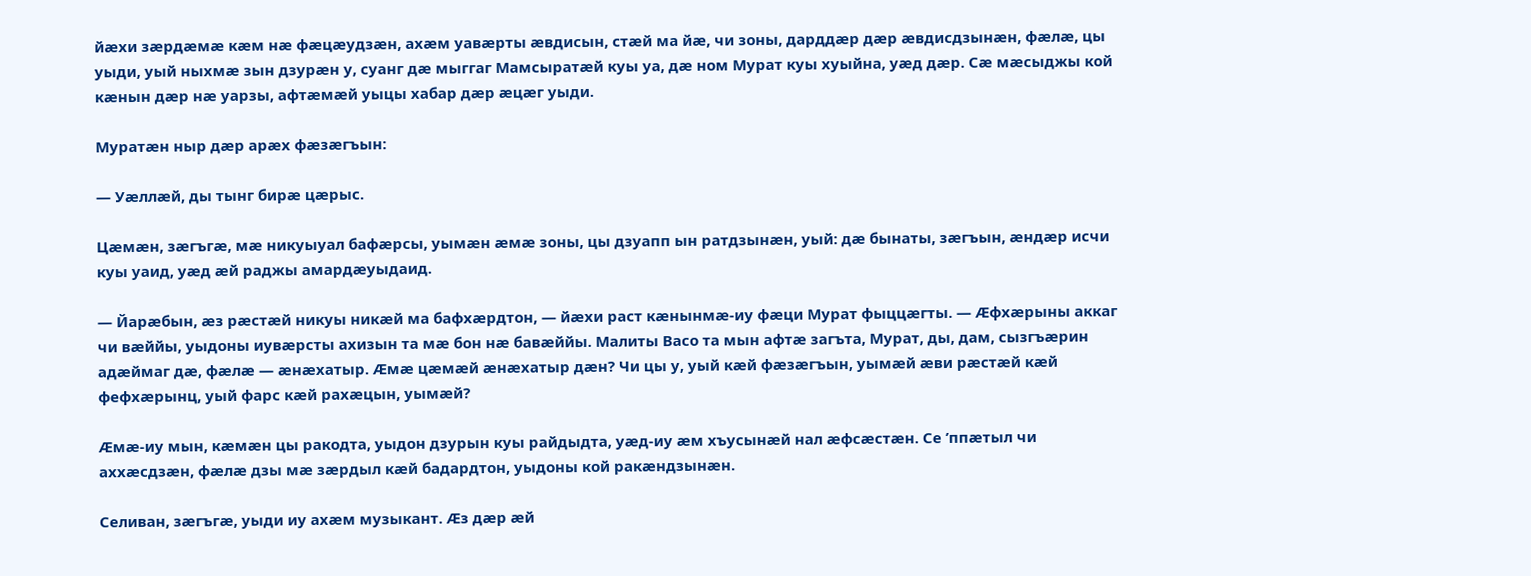йæхи зæрдæмæ кæм нæ фæцæудзæн, ахæм уавæрты æвдисын, стæй ма йæ, чи зоны, дарддæр дæр æвдисдзынæн, фæлæ, цы уыди, уый ныхмæ зын дзурæн у, суанг дæ мыггаг Мамсыратæй куы уа, дæ ном Мурат куы хуыйна, уæд дæр. Сæ мæсыджы кой кæнын дæр нæ уарзы, афтæмæй уыцы хабар дæр æцæг уыди.

Муратæн ныр дæр арæх фæзæгъын:

— Уæллæй, ды тынг бирæ цæрыс.

Цæмæн, зæгъгæ, мæ никуыуал бафæрсы, уымæн æмæ зоны, цы дзуапп ын ратдзынæн, уый: дæ бынаты, зæгъын, æндæр исчи куы уаид, уæд æй раджы амардæуыдаид.

— Йарæбын, æз рæстæй никуы никæй ма бафхæрдтон, — йæхи раст кæнынмæ-иу фæци Мурат фыццæгты. — Æфхæрыны аккаг чи вæййы, уыдоны иувæрсты ахизын та мæ бон нæ бавæййы. Малиты Васо та мын афтæ загъта, Мурат, ды, дам, сызгъæрин адæймаг дæ, фæлæ — æнæхатыр. Æмæ цæмæй æнæхатыр дæн? Чи цы у, уый кæй фæзæгъын, уымæй æви рæстæй кæй фефхæрынц, уый фарс кæй рахæцын, уымæй?

Æмæ-иу мын, кæмæн цы ракодта, уыдон дзурын куы райдыдта, уæд-иу æм хъусынæй нал æфсæстæн. Се ’ппæтыл чи аххæсдзæн, фæлæ дзы мæ зæрдыл кæй бадардтон, уыдоны кой ракæндзынæн.

Селиван, зæгъгæ, уыди иу ахæм музыкант. Æз дæр æй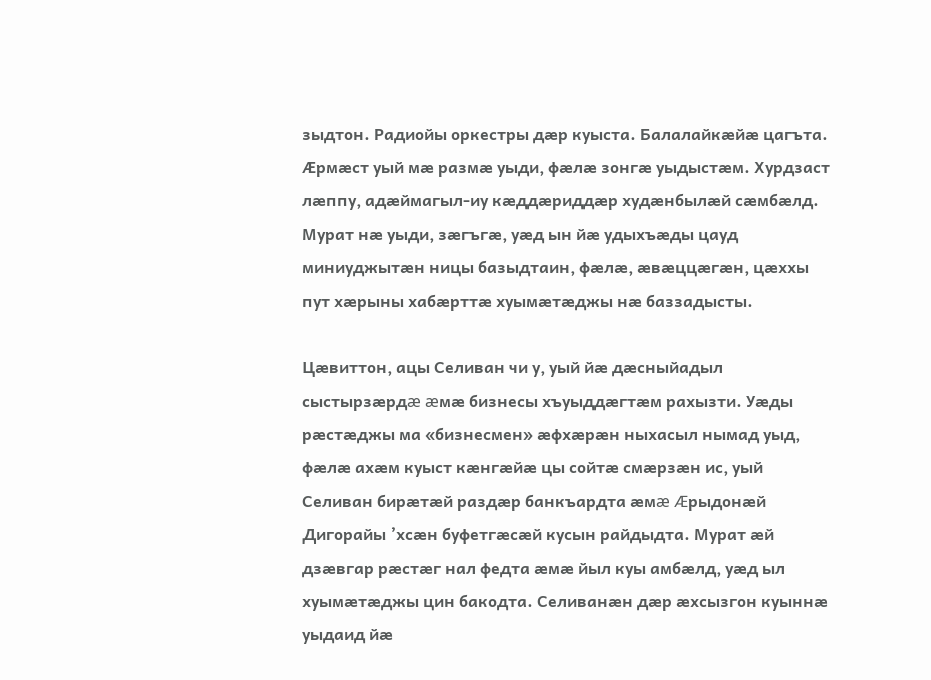зыдтон. Радиойы оркестры дæр куыста. Балалайкæйæ цагъта. Æрмæст уый мæ размæ уыди, фæлæ зонгæ уыдыстæм. Хурдзаст лæппу, адæймагыл-иу кæддæриддæр худæнбылæй сæмбæлд. Мурат нæ уыди, зæгъгæ, уæд ын йæ удыхъæды цауд миниуджытæн ницы базыдтаин, фæлæ, æвæццæгæн, цæххы пут хæрыны хабæрттæ хуымæтæджы нæ баззадысты.

Цæвиттон, ацы Селиван чи у, уый йæ дæсныйадыл сыстырзæрдæ æмæ бизнесы хъуыддæгтæм рахызти. Уæды рæстæджы ма «бизнесмен» æфхæрæн ныхасыл нымад уыд, фæлæ ахæм куыст кæнгæйæ цы сойтæ смæрзæн ис, уый Селиван бирæтæй раздæр банкъардта æмæ Æрыдонæй Дигорайы ’хсæн буфетгæсæй кусын райдыдта. Мурат æй дзæвгар рæстæг нал федта æмæ йыл куы амбæлд, уæд ыл хуымæтæджы цин бакодта. Селиванæн дæр æхсызгон куыннæ уыдаид йæ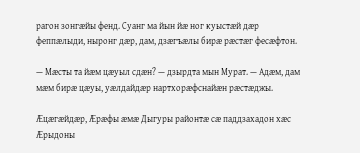рагон зонгæйы фенд. Суанг ма йын йæ ног куыстæй дæр феппæлыди, ныронг дæр, дам, дзæгъæлы бирæ рæстæг фесæфтон.

— Мæсты та йæм цæуыл сдæн? — дзырдта мын Мурат. — Адæм, дам мæм бирæ цæуы, уæлдайдæр нартхорæфснайæн рæстæджы.

Æцæгæйдæр, Æрæфы æмæ Дыгуры районтæ сæ паддзахадон хæс Æрыдоны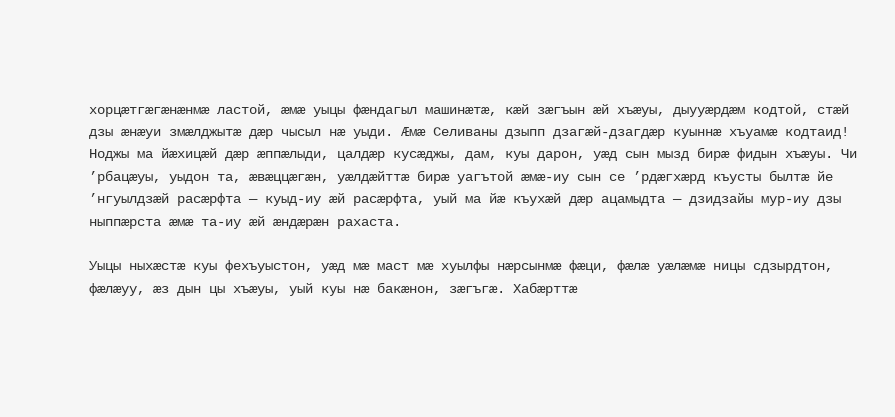хорцæтгæгæнæнмæ ластой, æмæ уыцы фæндагыл машинæтæ, кæй зæгъын æй хъæуы, дыууæрдæм кодтой, стæй дзы æнæуи змæлджытæ дæр чысыл нæ уыди. Æмæ Селиваны дзыпп дзагæй-дзагдæр куыннæ хъуамæ кодтаид! Ноджы ма йæхицæй дæр æппæлыди, цалдæр кусæджы, дам, куы дарон, уæд сын мызд бирæ фидын хъæуы. Чи ’рбацæуы, уыдон та, æвæццæгæн, уæлдæйттæ бирæ уагътой æмæ-иу сын се ’рдæгхæрд къусты былтæ йе ’нгуылдзæй расæрфта — куыд-иу æй расæрфта, уый ма йæ къухæй дæр ацамыдта — дзидзайы мур-иу дзы ныппæрста æмæ та-иу æй æндæрæн рахаста.

Уыцы ныхæстæ куы фехъуыстон, уæд мæ маст мæ хуылфы нæрсынмæ фæци, фæлæ уæлæмæ ницы сдзырдтон, фæлæуу, æз дын цы хъæуы, уый куы нæ бакæнон, зæгъгæ. Хабæрттæ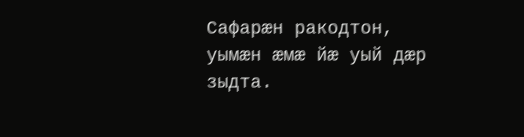Сафарæн ракодтон, уымæн æмæ йæ уый дæр зыдта.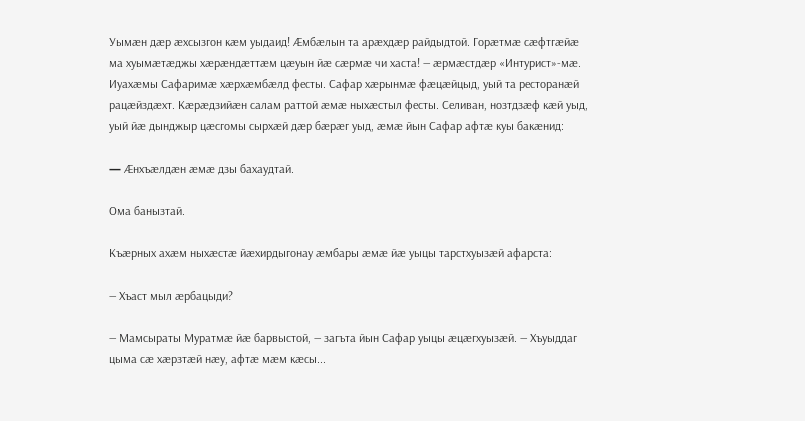Уымæн дæр æхсызгон кæм уыдаид! Æмбæлын та арæхдæр райдыдтой. Горæтмæ сæфтгæйæ ма хуымæтæджы хæрæндæттæм цæуын йæ сæрмæ чи хаста! — æрмæстдæр «Интурист»-мæ. Иуахæмы Сафаримæ хæрхæмбæлд фесты. Сафар хæрынмæ фæцæйцыд, уый та ресторанæй рацæйздæхт. Кæрæдзийæн салам раттой æмæ ныхæстыл фесты. Селиван, нозтдзæф кæй уыд, уый йæ дынджыр цæсгомы сырхæй дæр бæрæг уыд, æмæ йын Сафар афтæ куы бакæнид:

— Æнхъæлдæн æмæ дзы бахаудтай.

Ома банызтай.

Къæрных ахæм ныхæстæ йæхирдыгонау æмбары æмæ йæ уыцы тарстхуызæй афарста:

— Хъаст мыл æрбацыди?

— Мамсыраты Муратмæ йæ барвыстой, — загъта йын Сафар уыцы æцæгхуызæй. — Хъуыддаг цыма сæ хæрзтæй нæу, афтæ мæм кæсы...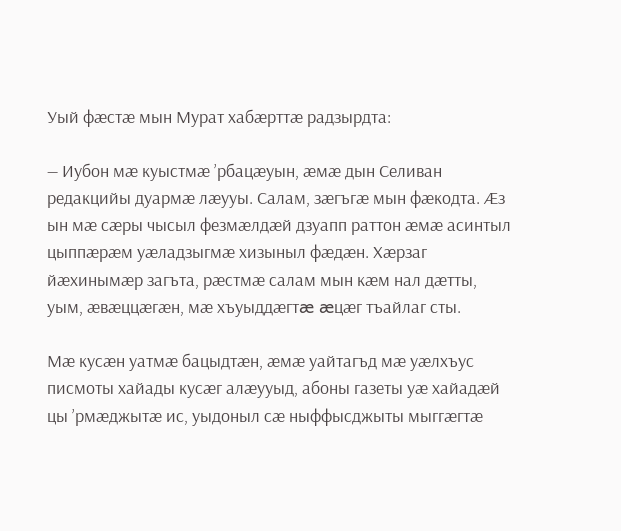Уый фæстæ мын Мурат хабæрттæ радзырдта:

— Иубон мæ куыстмæ ’рбацæуын, æмæ дын Селиван редакцийы дуармæ лæууы. Салам, зæгъгæ мын фæкодта. Æз ын мæ сæры чысыл фезмæлдæй дзуапп раттон æмæ асинтыл цыппæрæм уæладзыгмæ хизыныл фæдæн. Хæрзаг йæхинымæр загъта, рæстмæ салам мын кæм нал дæтты, уым, æвæццæгæн, мæ хъуыддæгтæ æцæг тъайлаг сты.

Мæ кусæн уатмæ бацыдтæн, æмæ уайтагъд мæ уæлхъус писмоты хайады кусæг алæууыд, абоны газеты уæ хайадæй цы ’рмæджытæ ис, уыдоныл сæ ныффысджыты мыггæгтæ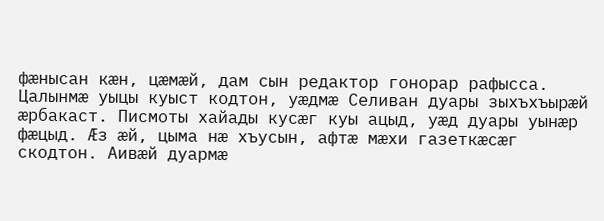фæнысан кæн, цæмæй, дам сын редактор гонорар рафысса. Цалынмæ уыцы куыст кодтон, уæдмæ Селиван дуары зыхъхъырæй æрбакаст. Писмоты хайады кусæг куы ацыд, уæд дуары уынæр фæцыд. Æз æй, цыма нæ хъусын, афтæ мæхи газеткæсæг скодтон. Аивæй дуармæ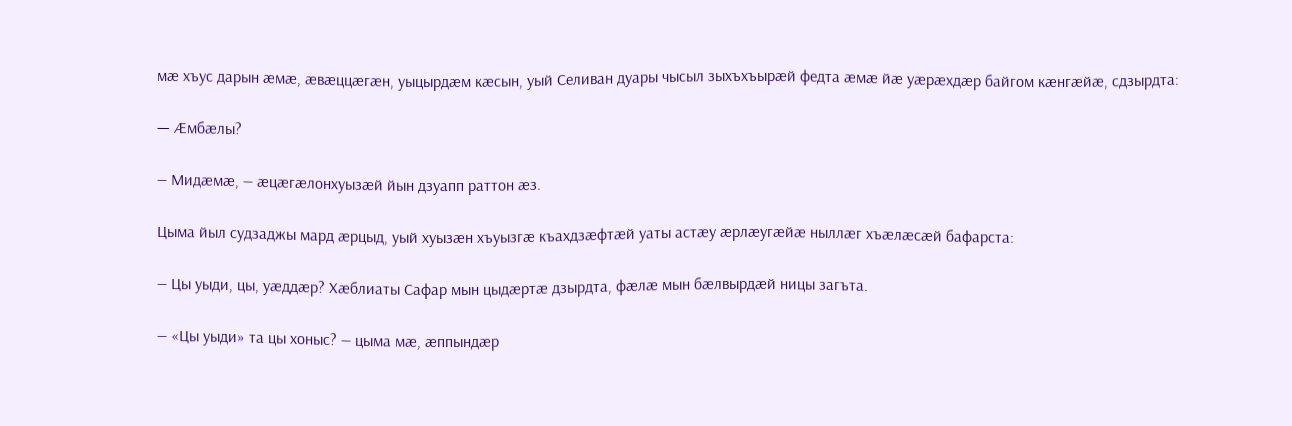мæ хъус дарын æмæ, æвæццæгæн, уыцырдæм кæсын, уый Селиван дуары чысыл зыхъхъырæй федта æмæ йæ уæрæхдæр байгом кæнгæйæ, сдзырдта:

— Æмбæлы?

— Мидæмæ, — æцæгæлонхуызæй йын дзуапп раттон æз.

Цыма йыл судзаджы мард æрцыд, уый хуызæн хъуызгæ къахдзæфтæй уаты астæу æрлæугæйæ ныллæг хъæлæсæй бафарста:

— Цы уыди, цы, уæддæр? Хæблиаты Сафар мын цыдæртæ дзырдта, фæлæ мын бæлвырдæй ницы загъта.

— «Цы уыди» та цы хоныс? — цыма мæ, æппындæр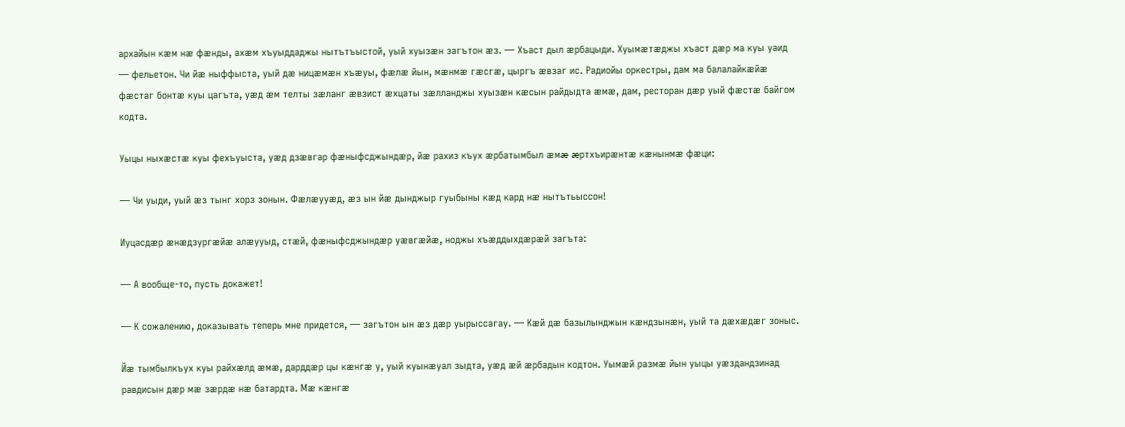архайын кæм нæ фæнды, ахæм хъуыддаджы нытътъыстой, уый хуызæн загътон æз. — Хъаст дыл æрбацыди. Хуымæтæджы хъаст дæр ма куы уаид — фельетон. Чи йæ ныффыста, уый дæ ницæмæн хъæуы, фæлæ йын, мæнмæ гæсгæ, цыргъ æвзаг ис. Радиойы оркестры, дам ма балалайкæйæ фæстаг бонтæ куы цагъта, уæд æм телты зæланг æвзист æхцаты зæлланджы хуызæн кæсын райдыдта æмæ, дам, ресторан дæр уый фæстæ байгом кодта.

Уыцы ныхæстæ куы фехъуыста, уæд дзæвгар фæныфсджындæр, йæ рахиз къух æрбатымбыл æмæ æртхъирæнтæ кæнынмæ фæци:

— Чи уыди, уый æз тынг хорз зонын. Фæлæууæд, æз ын йæ дынджыр гуыбыны кæд кард нæ нытътьыссон!

Иуцасдæр æнæдзургæйæ алæууыд, стæй, фæныфсджындæр уæвгæйæ, ноджы хъæддыхдæрæй загъта:

— А вообще-то, пусть докажет!

— К сожалению, доказывать теперь мне придется, — загътон ын æз дæр уырыссагау. — Кæй дæ базылынджын кæндзынæн, уый та дæхæдæг зоныс.

Йæ тымбылкъух куы райхæлд æмæ, дарддæр цы кæнгæ у, уый куынæуал зыдта, уæд æй æрбадын кодтон. Уымæй размæ йын уыцы уæздандзинад равдисын дæр мæ зæрдæ нæ батардта. Мæ кæнгæ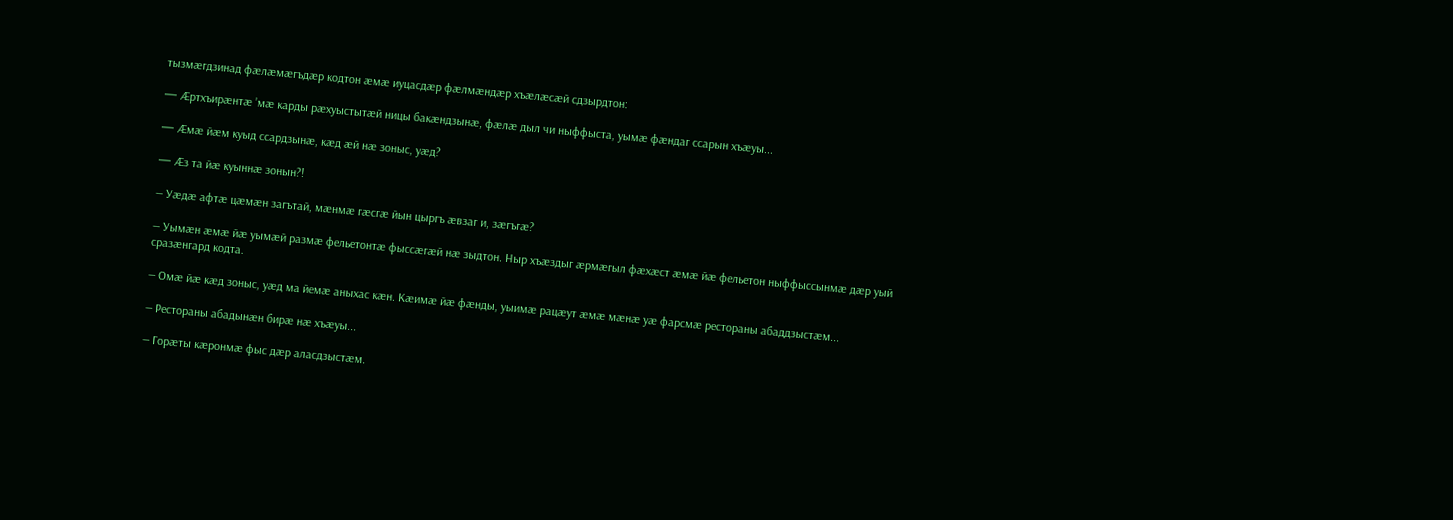тызмæгдзинад фæлæмæгъдæр кодтон æмæ иуцасдæр фæлмæндæр хъæлæсæй сдзырдтон:

— Æртхъирæнтæ ’мæ карды рæхуыстытæй ницы бакæндзынæ, фæлæ дыл чи ныффыста, уымæ фæндаг ссарын хъæуы...

— Æмæ йæм куыд ссардзынæ, кæд æй нæ зоныс, уæд?

— Æз та йæ куыннæ зонын?!

— Уæдæ афтæ цæмæн загътай, мæнмæ гæсгæ йын цыргъ æвзаг и, зæгъгæ?

— Уымæн æмæ йæ уымæй размæ фельетонтæ фыссæгæй нæ зыдтон. Ныр хъæздыг æрмæгыл фæхæст æмæ йæ фельетон ныффыссынмæ дæр уый сразæнгард кодта.

— Омæ йæ кæд зоныс, уæд ма йемæ аныхас кæн. Кæимæ йæ фæнды, уыимæ рацæут æмæ мæнæ уæ фарсмæ рестораны абаддзыстæм...

— Рестораны абадынæн бирæ нæ хъæуы...

— Горæты кæронмæ фыс дæр аласдзыстæм.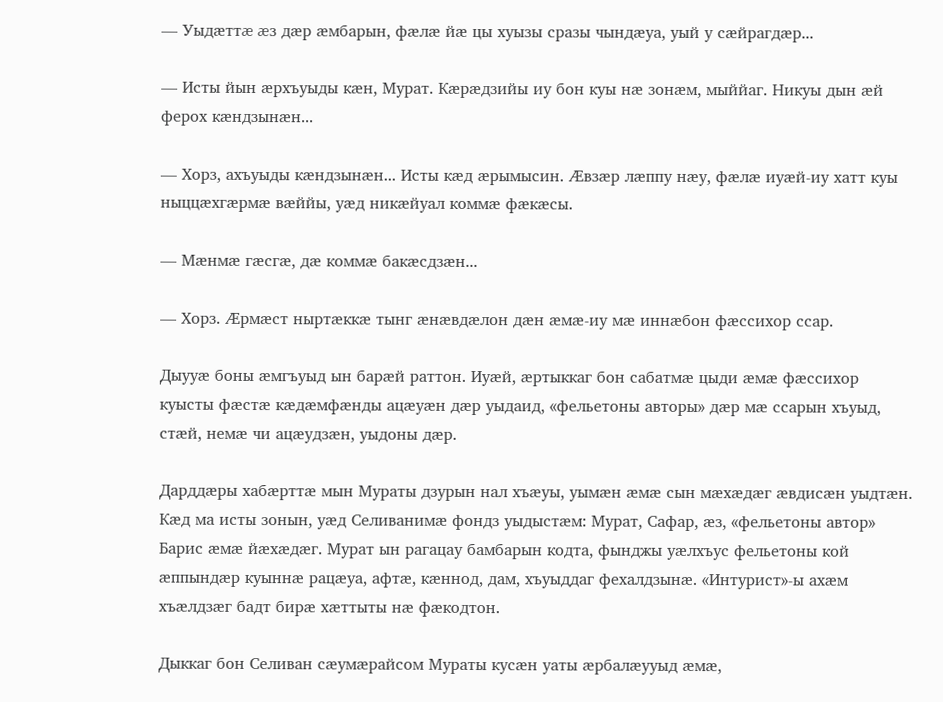— Уыдæттæ æз дæр æмбарын, фæлæ йæ цы хуызы сразы чындæуа, уый у сæйрагдæр...

— Исты йын æрхъуыды кæн, Мурат. Кæрæдзийы иу бон куы нæ зонæм, мыййаг. Никуы дын æй ферох кæндзынæн...

— Хорз, ахъуыды кæндзынæн... Исты кæд æрымысин. Æвзæр лæппу нæу, фæлæ иуæй-иу хатт куы ныццæхгæрмæ вæййы, уæд никæйуал коммæ фæкæсы.

— Мæнмæ гæсгæ, дæ коммæ бакæсдзæн...

— Хорз. Æрмæст ныртæккæ тынг æнæвдæлон дæн æмæ-иу мæ иннæбон фæссихор ссар.

Дыууæ боны æмгъуыд ын барæй раттон. Иуæй, æртыккаг бон сабатмæ цыди æмæ фæссихор куысты фæстæ кæдæмфæнды ацæуæн дæр уыдаид, «фельетоны авторы» дæр мæ ссарын хъуыд, стæй, немæ чи ацæудзæн, уыдоны дæр.

Дарддæры хабæрттæ мын Мураты дзурын нал хъæуы, уымæн æмæ сын мæхæдæг æвдисæн уыдтæн. Кæд ма исты зонын, уæд Селиванимæ фондз уыдыстæм: Мурат, Сафар, æз, «фельетоны автор» Барис æмæ йæхæдæг. Мурат ын рагацау бамбарын кодта, фынджы уæлхъус фельетоны кой æппындæр куыннæ рацæуа, афтæ, кæннод, дам, хъуыддаг фехалдзынæ. «Интурист»-ы ахæм хъæлдзæг бадт бирæ хæттыты нæ фæкодтон.

Дыккаг бон Селиван сæумæрайсом Мураты кусæн уаты æрбалæууыд æмæ,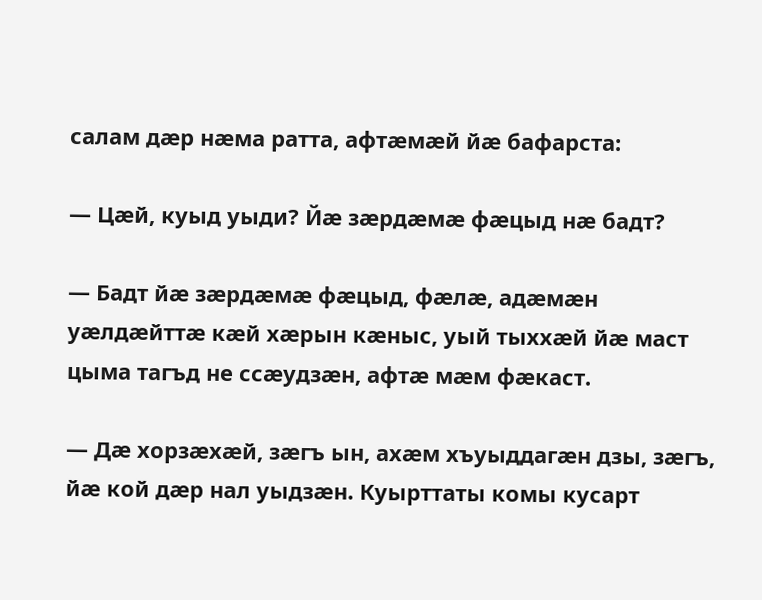салам дæр нæма ратта, афтæмæй йæ бафарста:

— Цæй, куыд уыди? Йæ зæрдæмæ фæцыд нæ бадт?

— Бадт йæ зæрдæмæ фæцыд, фæлæ, адæмæн уæлдæйттæ кæй хæрын кæныс, уый тыххæй йæ маст цыма тагъд не ссæудзæн, афтæ мæм фæкаст.

— Дæ хорзæхæй, зæгъ ын, ахæм хъуыддагæн дзы, зæгъ, йæ кой дæр нал уыдзæн. Куырттаты комы кусарт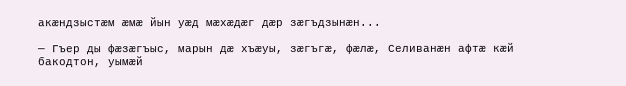акæндзыстæм æмæ йын уæд мæхæдæг дæр зæгъдзынæн...

— Гъер ды фæзæгъыс, марын дæ хъæуы, зæгъгæ, фæлæ, Селиванæн афтæ кæй бакодтон, уымæй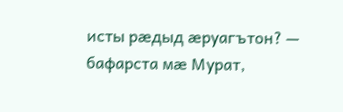исты рæдыд æруагътон? — бафарста мæ Мурат,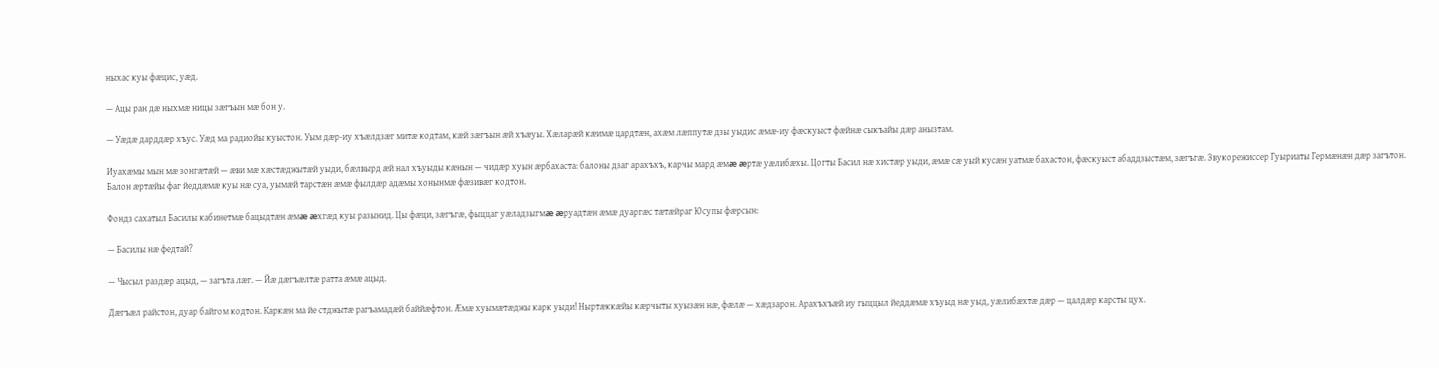ныхас куы фæцис, уæд.

— Ацы ран дæ ныхмæ ницы зæгъын мæ бон у.

— Уæдæ дарддæр хъус. Уæд ма радиойы куыстон. Уым дæр-иу хъæлдзæг митæ кодтам, кæй зæгъын æй хъæуы. Хæларæй кæимæ цардтæн, ахæм лæппутæ дзы уыдис æмæ-иу фæскуыст фæйнæ сыкъайы дæр анызтам.

Иуахæмы мын мæ зонгæтæй — æви мæ хæстæджытæй уыди, бæлвырд æй нал хъуыды кæнын — чидæр хуын æрбахаста: балоны дзаг арахъхъ, карчы мард æмæ æртæ уæлибæхы. Цогты Басил нæ хистæр уыди, æмæ сæ уый кусæн уатмæ бахастон, фæскуыст абаддзыстæм, зæгъгæ. Звукорежиссер Гуыриаты Гермæнæн дæр загътон. Балон æртæйы фаг йеддæмæ куы нæ суа, уымæй тарстæн æмæ фылдæр адæмы хонынмæ фæзивæг кодтон.

Фондз сахатыл Басилы кабинетмæ бацыдтæн æмæ æхгæд куы разынид. Цы фæци, зæгъгæ, фыццаг уæладзыгмæ æруадтæн æмæ дуаргæс тæтæйраг Юсупы фæрсын:

— Басилы нæ федтай?

— Чысыл раздæр ацыд, — загъта лæг. — Йæ дæгъæлтæ ратта æмæ ацыд.

Дæгъæл райстон, дуар байгом кодтон. Каркæн ма йе стджытæ рагъамадæй баййæфтон. Æмæ хуымæтæджы карк уыди! Ныртæккæйы кæрчыты хуызæн нæ, фæлæ — хæдзарон. Арахъхъæй иу гыццыл йеддæмæ хъуыд нæ уыд, уæлибæхтæ дæр — цалдæр карсты цух.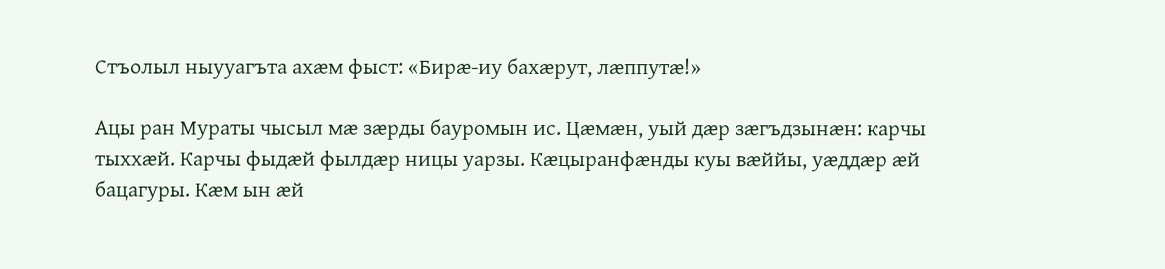Стъолыл ныууагъта ахæм фыст: «Бирæ-иу бахæрут, лæппутæ!»

Ацы ран Мураты чысыл мæ зæрды бауромын ис. Цæмæн, уый дæр зæгъдзынæн: карчы тыххæй. Карчы фыдæй фылдæр ницы уарзы. Кæцыранфæнды куы вæййы, уæддæр æй бацагуры. Кæм ын æй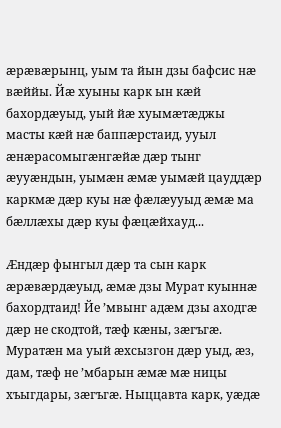æрæвæрынц, уым та йын дзы бафсис нæ вæййы. Йæ хуыны карк ын кæй бахордæуыд, уый йæ хуымæтæджы масты кæй нæ баппæрстаид, ууыл æнæрасомыгæнгæйæ дæр тынг æууæндын, уымæн æмæ уымæй цауддæр каркмæ дæр куы нæ фæлæууыд æмæ ма бæллæхы дæр куы фæцæйхауд...

Æндæр фынгыл дæр та сын карк æрæвæрдæуыд, æмæ дзы Мурат куыннæ бахордтаид! Йе ’мвынг адæм дзы аходгæ дæр не скодтой, тæф кæны, зæгъгæ. Муратæн ма уый æхсызгон дæр уыд, æз, дам, тæф не ’мбарын æмæ мæ ницы хъыгдары, зæгъгæ. Ныццавта карк, уæдæ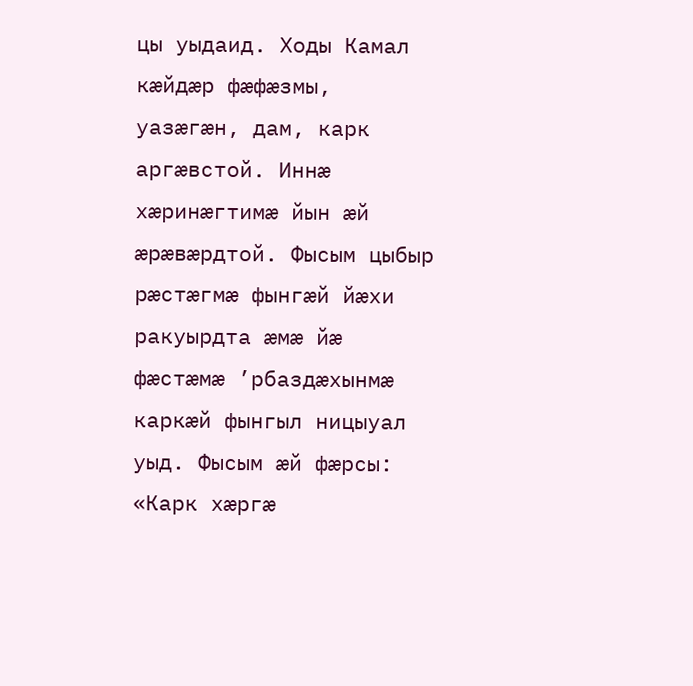цы уыдаид. Ходы Камал кæйдæр фæфæзмы, уазæгæн, дам, карк аргæвстой. Иннæ хæринæгтимæ йын æй æрæвæрдтой. Фысым цыбыр рæстæгмæ фынгæй йæхи ракуырдта æмæ йæ фæстæмæ ’рбаздæхынмæ каркæй фынгыл ницыуал уыд. Фысым æй фæрсы: «Карк хæргæ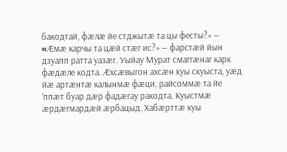бакодтай, фæлæ йе стджытæ та цы фесты?» — «Æмæ карчы та цæй стæг ис?» — фарстæй йын дзуапп ратта уазæг. Уыйау Мурат смаггæнаг карк фæдæле кодта. Æхсæвыгон ахсæн куы скуыста, уæд йæ артæнтæ калынмæ фæци, райсоммæ та йе ’ппæт буар дæр фадæгау ракодта. Куыстмæ æрдæгмардæй æрбацыд. Хабæрттæ куы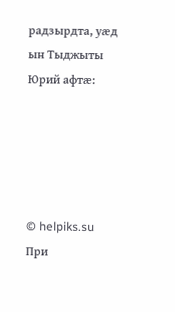радзырдта, уæд ын Тыджыты Юрий афтæ:





© helpiks.su При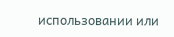использовании или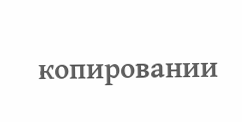копировании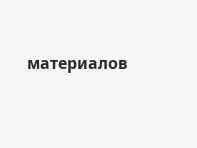материалов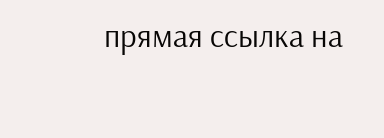прямая ссылка на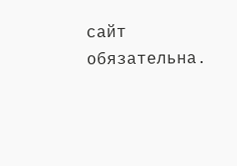сайт обязательна.